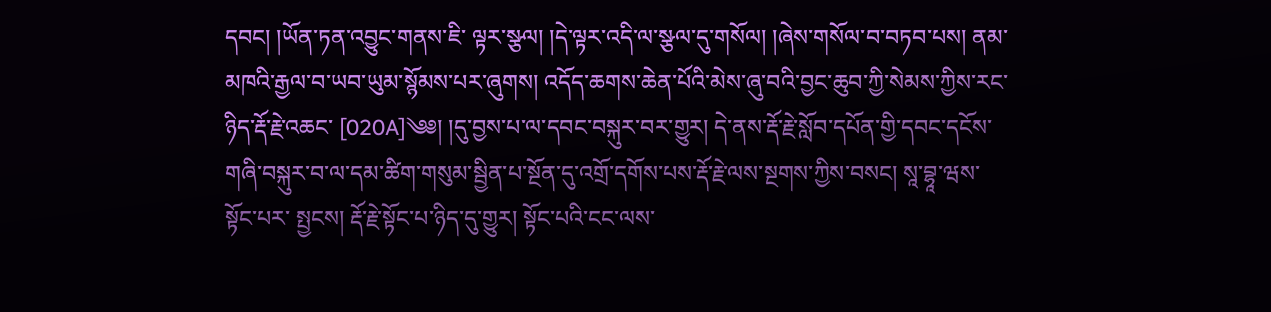དབང། །ཡོན་ཏན་འབྱུང་གནས་ཇི་ ལྟར་སྩལ། །དེ་ལྟར་འདི་ལ་སྩལ་དུ་གསོལ། །ཞེས་གསོལ་བ་བཏབ་པས། ནམ་མཁའི་རྒྱལ་བ་ཡབ་ཡུམ་སྙོམས་པར་ཞུགས། འདོད་ཆགས་ཆེན་པོའི་མེས་ཞུ་བའི་བྱང་ཆུབ་ཀྱི་སེམས་ཀྱིས་རང་ཉིད་རྡོ་རྗེ་འཆང་ [020A]༄༅། །དུ་བྱས་པ་ལ་དབང་བསྐུར་བར་གྱུར། དེ་ནས་རྡོ་རྗེ་སློབ་དཔོན་གྱི་དབང་དངོས་གཞི་བསྐུར་བ་ལ་དམ་ཚིག་གསུམ་སྦྱིན་པ་སྔོན་དུ་འགྲོ་དགོས་པས་རྡོ་རྗེ་ལས་སྔགས་ཀྱིས་བསང། སཱ་བྷཱ་ཝས་སྟོང་པར་ སྤྱངས། རྡོ་རྗེ་སྟོང་པ་ཉིད་དུ་གྱུར། སྟོང་པའི་ངང་ལས་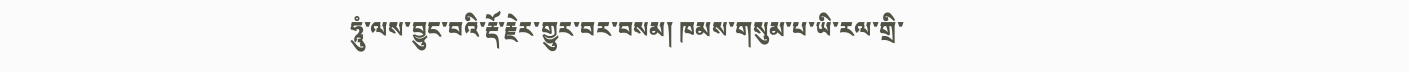ཧཱུཾ་ལས་བྱུང་བའི་རྡོ་རྗེར་གྱུར་བར་བསམ། ཁམས་གསུམ་པ་ཡི་རལ་གྲི་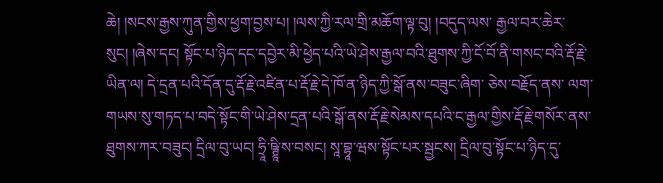ཆེ། །སངས་རྒྱས་ཀུན་གྱིས་ཕྱག་བྱས་པ། །ལས་ཀྱི་རལ་གྲི་མཆོག་ལྟ་བུ། །བདུད་ལས་ རྒྱལ་བར་ཆེར་སུང། །ཞེས་དང། སྟོང་པ་ཉིད་དང་དབྱེར་མི་ཕྱེད་པའི་ཡེ་ཤེས་རྒྱལ་བའི་ཐུགས་ཀྱི་ངོ་བོ་ནི་གསང་བའི་རྡོ་རྗེ་ཡིན་ལ། དེ་དྲན་པའི་དོན་དུ་རྡོ་རྗེ་འཛིན་པ་རྡོ་རྗེ་དེ་ཁོ་ན་ཉིད་ཀྱི་སྒོ་ནས་བཟུང་ཞིག་ ཅེས་བརྗོད་ནས་ ལག་གཡས་སུ་གཏད་པ་བདེ་སྟོང་གི་ཡེ་ཤེས་དྲན་པའི་སྒོ་ནས་རྡོ་རྗེ་སེམས་དཔའི་ང་རྒྱལ་གྱིས་རྡོ་རྗེ་གསོར་ནས་ཐུགས་ཀར་བཟུང། དྲིལ་བུ་ཡང། ཧྲཱི་ཥྚྲཱི་ས་བསང། སཱ་བྷཱ་ཝས་སྟོང་པར་སྦྱངས། དྲིལ་བུ་སྟོང་པ་ཉིད་དུ་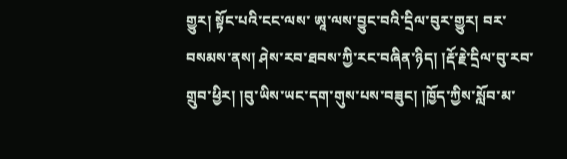གྱུར། སྟོང་པའི་ངང་ལས་ ཨཱ་ལས་བྱུང་བའི་དྲིལ་བུར་གྱུར། བར་བསམས་ནས། ཤེས་རབ་ཐབས་ཀྱི་རང་བཞིན་ཉིད། །རྡོ་རྗེ་དྲིལ་བུ་རབ་གྲུབ་ཕྱིར། །བུ་ཡིས་ཡང་དག་གུས་པས་བཟུང། །ཁྱོད་ཀྱིས་སློབ་མ་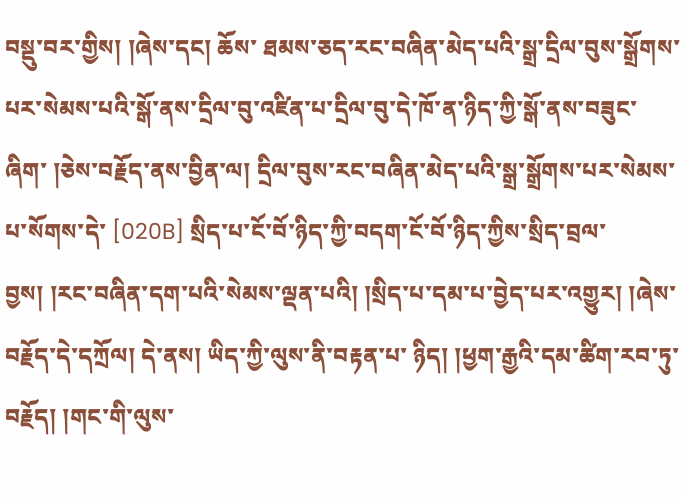བསྡུ་བར་གྱིས། །ཞེས་དང། ཆོས་ ཐམས་ཅད་རང་བཞིན་མེད་པའི་སྒྲ་དྲིལ་བུས་སྒྲོགས་པར་སེམས་པའི་སྒོ་ནས་དྲིལ་བུ་འཛིན་པ་དྲིལ་བུ་དེ་ཁོ་ན་ཉིད་ཀྱི་སྒོ་ནས་བཟུང་ཞིག་ །ཅེས་བརྗོད་ནས་བྱིན་ལ། དྲིལ་བུས་རང་བཞིན་མེད་པའི་སྒྲ་སྒྲོགས་པར་སེམས་པ་སོགས་དེ་ [020B] སྲིད་པ་ངོ་བོ་ཉིད་ཀྱི་བདག་ངོ་བོ་ཉིད་ཀྱིས་སྲིད་བྲལ་བྱས། །རང་བཞིན་དག་པའི་སེམས་ལྡན་པའི། །སྲིད་པ་དམ་པ་བྱེད་པར་འགྱུར། །ཞེས་བརྗོད་དེ་དཀྲོལ། དེ་ནས། ཡིད་ཀྱི་ལུས་ནི་བརྟན་པ་ ཉིད། །ཕྱག་རྒྱའི་དམ་ཚིག་རབ་ཏུ་བརྗོད། །གང་གི་ལུས་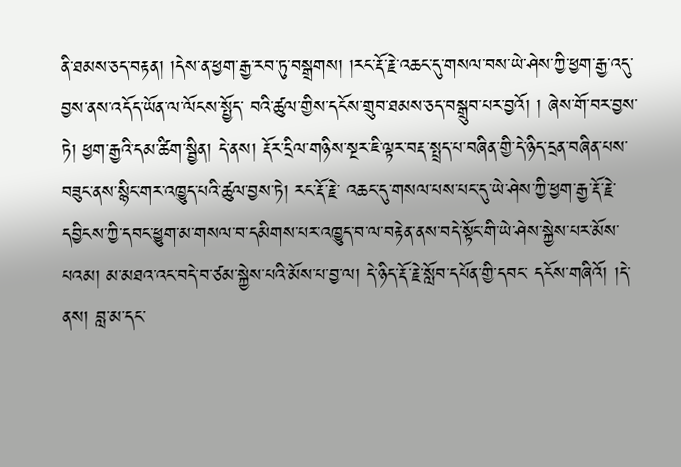ནི་ཐམས་ཅད་བརྟན། །དེས་ན་ཕྱག་རྒྱ་རབ་ཏུ་བསྒྲགས། །རང་རྡོ་རྗེ་འཆང་དུ་གསལ་བས་ཡེ་ཤེས་ཀྱི་ཕྱག་རྒྱ་འདུ་བྱས་ནས་འདོད་ཡོན་ལ་ལོངས་སྤྱོད་ བའི་ཚུལ་གྱིས་དངོས་གྲུབ་ཐམས་ཅད་བསྒྲུབ་པར་བྱའོ། ། ཞེས་གོ་བར་བྱས་ཏེ། ཕྱག་རྒྱའི་དམ་ཚིག་སྦྱིན། དེ་ནས། རྡོར་དྲིལ་གཉིས་སྔར་ཇི་ལྟར་བརྡ་སྤྲད་པ་བཞིན་གྱི་དེ་ཉིད་དྲན་བཞིན་པས་བཟུང་ནས་སྙིང་གར་འཁྱུད་པའི་ཚུལ་བྱས་ཏེ། རང་རྡོ་རྗེ་ འཆང་དུ་གསལ་པས་པང་དུ་ཡེ་ཤེས་ཀྱི་ཕྱག་རྒྱ་རྡོ་རྗེ་དབྱིངས་ཀྱི་དབང་ཕྱུག་མ་གསལ་བ་དམིགས་པར་འཁྱུད་བ་ལ་བརྟེན་ནས་བདེ་སྟོང་གི་ཡེ་ཤེས་སྐྱེས་པར་མོས་པའམ། མ་མཐའ་འང་བདེ་བ་ཙམ་སྐྱེས་པའི་མོས་པ་བྱ་ལ། དེ་ཉིད་རྡོ་རྗེ་སློབ་དཔོན་གྱི་དབང་ དངོས་གཞིའོ། །དེ་ནས། བླ་མ་དང་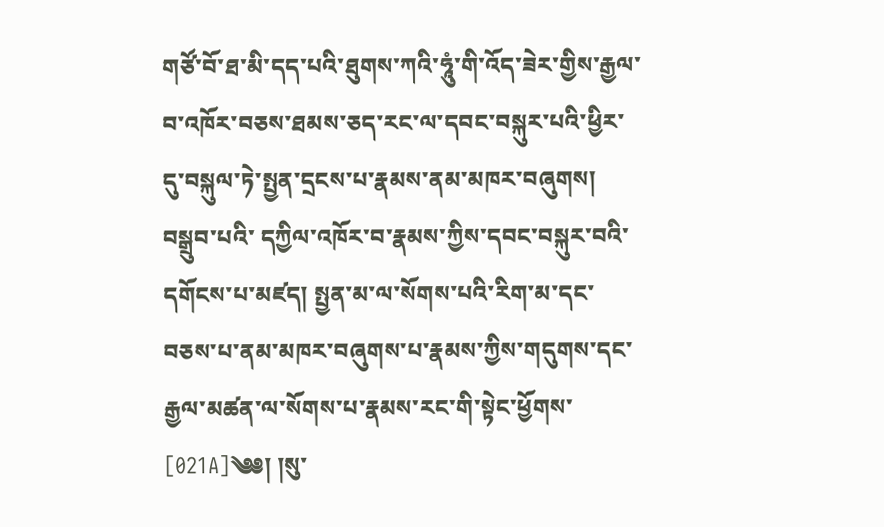གཙོ་བོ་ཐ་མི་དད་པའི་ཐུགས་ཀའི་ཧཱུཾ་གི་འོད་ཟེར་གྱིས་རྒྱལ་བ་འཁོར་བཅས་ཐམས་ཅད་རང་ལ་དབང་བསྐུར་པའི་ཕྱིར་དུ་བསྐུལ་ཏེ་སྤྱན་དྲངས་པ་རྣམས་ནམ་མཁར་བཞུགས། བསྒྲུབ་པའི་ དཀྱིལ་འཁོར་བ་རྣམས་ཀྱིས་དབང་བསྐུར་བའི་དགོངས་པ་མཛད། སྤྱན་མ་ལ་སོགས་པའི་རིག་མ་དང་བཅས་པ་ནམ་མཁར་བཞུགས་པ་རྣམས་ཀྱིས་གདུགས་དང་རྒྱལ་མཚན་ལ་སོགས་པ་རྣམས་རང་གི་སྟེང་ཕྱོགས་ [021A]༄༅། །སུ་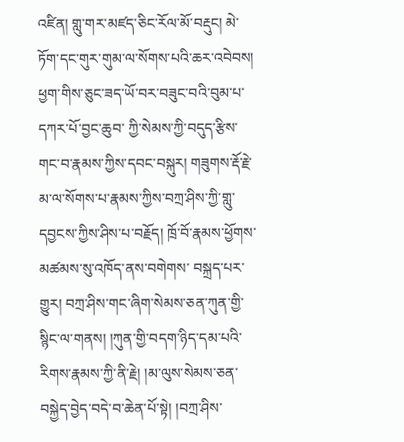འཛིན། གླུ་གར་མཛད་ཅིང་རོལ་མོ་བརྡུང། མེ་ཏོག་དང་གུར་གུམ་ལ་སོགས་པའི་ཆར་འབེབས། ཕྱག་གིས་ཅུང་ཟད་ཡོ་བར་བཟུང་བའི་བུམ་པ་དཀར་པོ་བྱང་ཆུབ་ ཀྱི་སེམས་ཀྱི་བདུད་རྩིས་གང་བ་རྣམས་ཀྱིས་དབང་བསྐུར། གཟུགས་རྡོ་རྗེ་མ་ལ་སོགས་པ་རྣམས་ཀྱིས་བཀྲ་ཤིས་ཀྱི་གླུ་དབྱངས་ཀྱིས་ཤིས་པ་བརྗོད། ཁྲོ་བོ་རྣམས་ཕྱོགས་མཚམས་སུ་འཁོད་ནས་བགེགས་ བསྐྲད་པར་གྱུར། བཀྲ་ཤིས་གང་ཞིག་སེམས་ཅན་ཀུན་གྱི་སྙིང་ལ་གནས། །ཀུན་གྱི་བདག་ཉིད་དམ་པའི་རིགས་རྣམས་ཀྱི་ནི་རྗེ། །མ་ལུས་སེམས་ཅན་བསྐྱེད་བྱེད་བདེ་བ་ཆེན་པོ་སྟེ། །བཀྲ་ཤིས་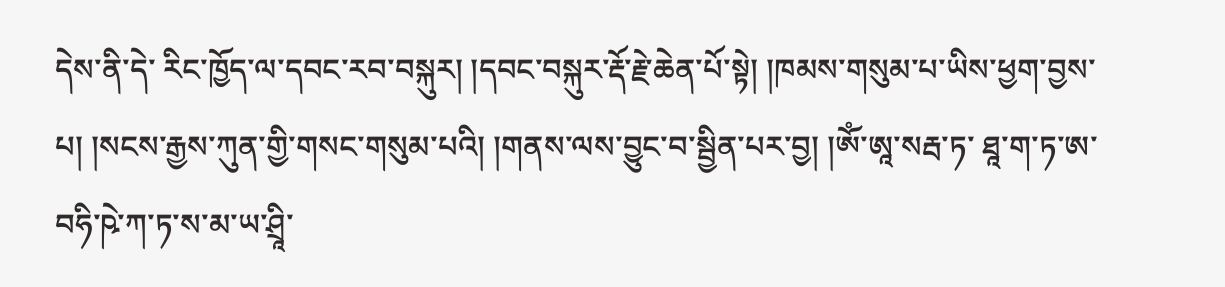དེས་ནི་དེ་ རིང་ཁྱོད་ལ་དབང་རབ་བསྐུར། །དབང་བསྐུར་རྡོ་རྗེ་ཆེན་པོ་སྟེ། །ཁམས་གསུམ་པ་ཡིས་ཕྱག་བྱས་པ། །སངས་རྒྱས་ཀུན་གྱི་གསང་གསུམ་པའི། །གནས་ལས་བྱུང་བ་སྦྱིན་པར་བྱ། །ཨོཾ་ཨཱ་སརྦ་ཏ་ ཐཱ་ག་ཏ་ཨ་བཧི་ཥེ་ཀ་ཏ་ས་མ་ཡ་ཤྲཱི་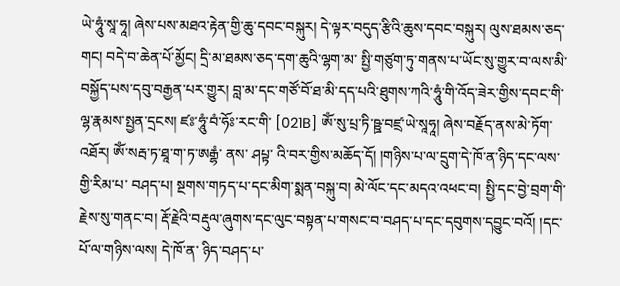ཡེ་ཧཱུཾ་སཱ་ཧཱ། ཞེས་པས་མཐའ་རྟེན་གྱི་ཆུ་དབང་བསྐུར། དེ་ལྟར་བདུད་རྩིའི་ཆུས་དབང་བསྐུར། ལུས་ཐམས་ཅད་གང། བདེ་བ་ཆེན་པོ་མྱོང། དྲི་མ་ཐམས་ཅད་དག་ཆུའི་ལྷག་མ་ སྤྱི་གཙུག་ཏུ་གནས་པ་ཡོང་སུ་གྱུར་བ་ལས་མི་བསྐྱོད་པས་དབུ་བརྒྱན་པར་གྱུར། བླ་མ་དང་གཙོ་བོ་ཐ་མི་དད་པའི་ཐུགས་ཀའི་ཧཱུཾ་གི་འོད་ཟེར་གྱིས་དབང་གི་ལྷ་རྣམས་སྤྱན་དྲངས། ཛཿ་ཧཱུཾ་བཾ་ཧོཿ་རང་གི་ [021B] ཨོཾ་སུ་པྲ་ཏི་ཥྛ་བཛྲ་ཡེ་སཱཧཱ། ཞེས་བརྗོད་ནས་མེ་ཏོག་འཐོར། ཨོཾ་སརྦ་ཏ་ཐཱ་ག་ཏ་ཨརྒྷཾ་ ནས་ ཤཔྟ་ འི་བར་གྱིས་མཆོད་དོ། །གཉིས་པ་ལ་དྲུག་དེ་ཁོ་ན་ཉིད་དང་ལས་གྱི་རིམ་པ་ བཤད་པ། སྔགས་གཏད་པ་དང་མིག་སྨན་བསྐུ་བ། མེ་ལོང་དང་མདའ་འཕང་བ། སྤྱི་དང་བྱེ་བྲག་གི་རྗེས་སུ་གནང་བ། རྡོ་རྗེའི་བརྡུལ་ཞུགས་དང་ལུང་བསྟན་པ་གསང་བ་བཤད་པ་དང་དབུགས་དབྱུང་བའོ། །དང་པོ་ལ་གཉིས་ལས། དེ་ཁོ་ན་ ཉིད་བཤད་པ་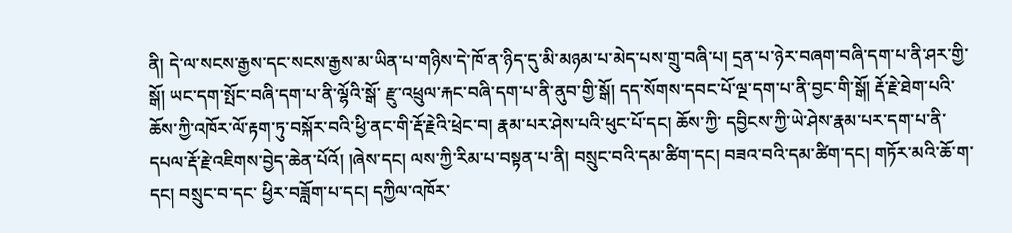ནི། དེ་ལ་སངས་རྒྱས་དང་སངས་རྒྱས་མ་ཡིན་པ་གཉིས་དེ་ཁོ་ན་ཉིད་དུ་མི་མཉམ་པ་མེད་པས་གྲུ་བཞི་པ། དྲན་པ་ཉེར་བཞག་བཞི་དག་པ་ནི་ཤར་གྱི་སྒོ། ཡང་དག་སྤོང་བཞི་དག་པ་ནི་ལྷོའི་སྒོ་ རྫུ་འཕྲུལ་རྐང་བཞི་དག་པ་ནི་ནུབ་གྱི་སྒོ། དད་སོགས་དབང་པོ་ལྔ་དག་པ་ནི་བྱང་གི་སྒོ། རྡོ་རྗེ་ཐེག་པའི་ཆོས་ཀྱི་འཁོར་ལོ་རྟག་ཏུ་བསྐོར་བའི་ཕྱི་ནང་གི་རྡོ་རྗེའི་ཕྲེང་བ། རྣམ་པར་ཤེས་པའི་ཕུང་པོ་དང། ཆོས་ཀྱི་ དབྱིངས་ཀྱི་ཡེ་ཤེས་རྣམ་པར་དག་པ་ནི་དཔལ་རྡོ་རྗེ་འཇིགས་བྱེད་ཆེན་པོའོ། །ཞེས་དང། ལས་ཀྱི་རིམ་པ་བསྟན་པ་ནི། བསྲུང་བའི་དམ་ཚིག་དང། བཟའ་བའི་དམ་ཚིག་དང། གཏོར་མའི་ཆོ་ག་དང། བསྲུང་བ་དང་ ཕྱིར་བཟློག་པ་དང། དཀྱིལ་འཁོར་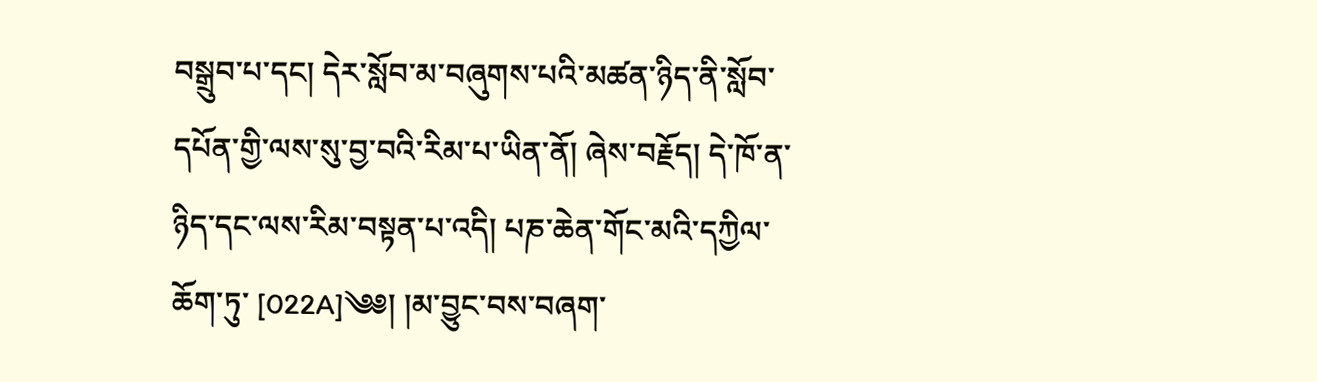བསྒྲུབ་པ་དང། དེར་སློབ་མ་བཞུགས་པའི་མཚན་ཉིད་ནི་སློབ་དཔོན་གྱི་ལས་སུ་བྱ་བའི་རིམ་པ་ཡིན་ནོ། ཞེས་བརྗོད། དེ་ཁོ་ན་ཉིད་དང་ལས་རིམ་བསྟན་པ་འདི། པཎ་ཆེན་གོང་མའི་དཀྱིལ་ཆོག་ཏུ་ [022A]༄༅། །མ་བྱུང་བས་བཞག་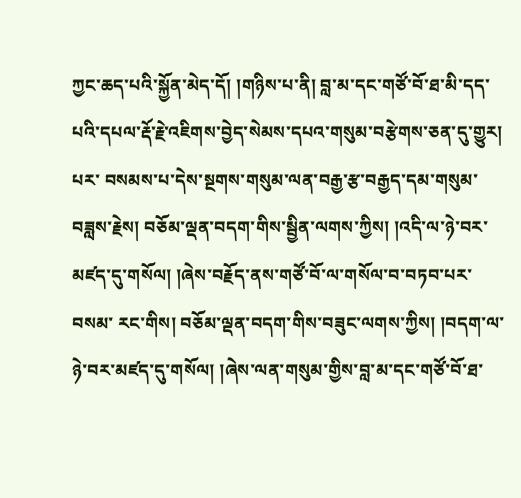ཀྱང་ཆད་པའི་སྐྱོན་མེད་དོ། །གཉིས་པ་ནི། བླ་མ་དང་གཙོ་བོ་ཐ་མི་དད་པའི་དཔལ་རྡོ་རྗེ་འཇིགས་བྱེད་སེམས་དཔའ་གསུམ་བརྩེགས་ཅན་དུ་གྱུར། པར་ བསམས་པ་དེས་སྔགས་གསུམ་ལན་བརྒྱ་རྩ་བརྒྱད་དམ་གསུམ་བཟླས་རྗེས། བཅོམ་ལྡན་བདག་གིས་སྦྱིན་ལགས་ཀྱིས། །འདི་ལ་ཉེ་བར་མཛད་དུ་གསོལ། །ཞེས་བརྗོད་ནས་གཙོ་བོ་ལ་གསོལ་བ་བཏབ་པར་བསམ་ རང་གིས། བཅོམ་ལྡན་བདག་གིས་བཟུང་ལགས་ཀྱིས། །བདག་ལ་ཉེ་བར་མཛད་དུ་གསོལ། །ཞེས་ལན་གསུམ་གྱིས་བླ་མ་དང་གཙོ་བོ་ཐ་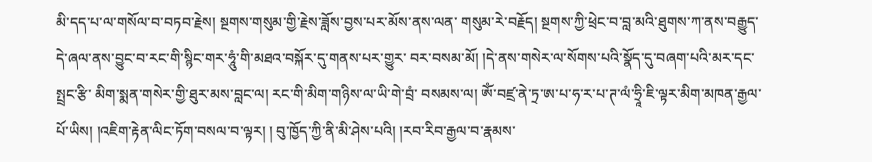མི་དད་པ་ལ་གསོལ་བ་བཏབ་རྗེས། སྔགས་གསུམ་གྱི་རྗེས་ཟློས་བྱས་པར་མོས་ནས་ལན་ གསུམ་རེ་བརྗོད། སྔགས་ཀྱི་ཕྲེང་བ་བླ་མའི་ཐུགས་ཀ་ནས་བརྒྱུད་དེ་ཞལ་ནས་བྱུང་བ་རང་གི་སྙིང་གར་ཧཱུཾ་གི་མཐའ་བསྐོར་དུ་གནས་པར་གྱུར་ བར་བསམ་མོ། །དེ་ནས་གསེར་ལ་སོགས་པའི་སྣོད་དུ་བཞག་པའི་མར་དང་སྤྲང་རྩི་ མིག་སྨན་གསེར་གྱི་ཐུར་མས་བླང་ལ། རང་གི་མིག་གཉིས་ལ་ཡི་གེ་བྲཾ་ བསམས་ལ། ཨོཾ་བཛྲ་ནེ་ཏྲ་ཨ་པ་ཧ་ར་པ་ཊ་ལཾ་ཧྲཱི་ཇི་ལྟར་མིག་མཁན་རྒྱལ་པོ་ཡིས། །འཇིག་རྟེན་ལིང་ཏོག་བསལ་བ་ལྟར། ། བུ་ཁྱོད་ཀྱི་ནི་མི་ཤེས་པའི། །རབ་རིབ་རྒྱལ་བ་རྣམས་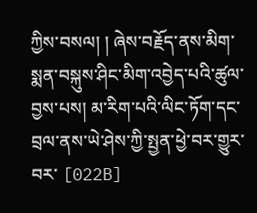ཀྱིས་བསལ། ། ཞེས་བརྗོད་ནས་མིག་སྨན་བསྐུས་ཤིང་མིག་འབྱེད་པའི་ཚུལ་བྱས་པས། མ་རིག་པའི་ལིང་ཏོག་དང་བྲལ་ནས་ཡེ་ཤེས་ཀྱི་སྤྱན་ཕྱེ་བར་གྱུར་བར་ [022B]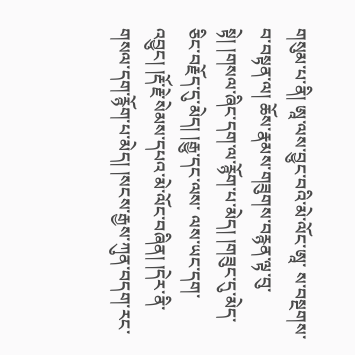གསུམ་པ་ནི། ཨཱ་ལས་བྱུང་བའི་མེ་ལོང་ཨཱ་ ས་བསྔགས་བ་བསྟན་ལ། ཆོས་རྣམས་གཟུགས་བརྙན་ལྟ་བུ་སྟེ། །གསལ་ཞིང་དག་ལ་རྙོག་པ་མེད། །གཟུང་དུ་མེད་ཅིང་བརྗོད་དུ་མེད། །རྒྱུ་དང་ལས་ ལས་ཡང་དག་འབྱུང། །རྡོ་རྗེ་སེམས་དཔའ་མེ་ལོང་བཞིན། །དེར་ནི་གསལ་དག་རྙོག་པ་མེད། །སངས་རྒྱས་ཀུན་བདག་རང་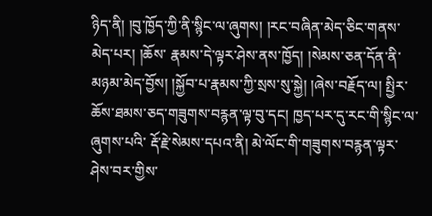ཉིད་ནི། །བུ་ཁྱོད་ཀྱི་ནི་སྙིང་ལ་ཞུགས། །རང་བཞིན་མེད་ཅིང་གནས་མེད་པར། །ཆོས་ རྣམས་དེ་ལྟར་ཤེས་ནས་ཁྱོད། །སེམས་ཅན་དོན་ནི་མཉམ་མེད་བྱོས། །སྐྱོབ་པ་རྣམས་ཀྱི་སྲས་སུ་སྐྱེ། །ཞེས་བརྗོད་ལ། སྤྱིར་ཆོས་ཐམས་ཅད་གཟུགས་བརྙན་ལྟ་བུ་དང། ཁྱད་པར་དུ་རང་གི་སྙིང་ལ་ཞུགས་པའི་ རྡོ་རྗེ་སེམས་དཔའ་ནི། མེ་ལོང་གི་གཟུགས་བརྙན་ལྟར་ཤེས་བར་གྱིས་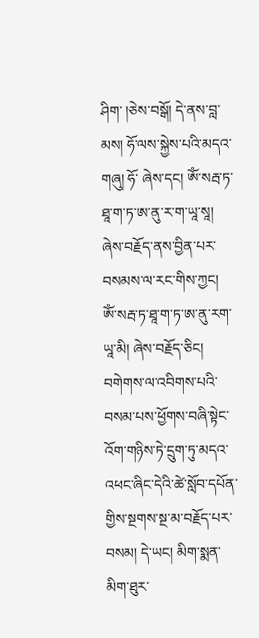ཤིག་ །ཅེས་བསྒོ། དེ་ནས་བླ་མས། ཧོ་ལས་སྐྱེས་པའི་མདའ་གཞུ། ཧོ་ ཞེས་དང། ཨོཾ་སརྦ་ཏ་ཐཱ་ག་ཏ་ཨ་ནུ་ར་ག་ཡཱ་སཱ། ཞེས་བརྗོད་ནས་བྱིན་པར་ བསམས་ལ་རང་གིས་ཀྱང། ཨོཾ་སརྦ་ཏ་ཐཱ་ག་ཏ་ཨ་ནུ་རག་ཡཱ་མི། ཞེས་བརྗོད་ཅིང། བགེགས་ལ་འབིགས་པའི་བསམ་པས་ཕྱོགས་བཞི་སྟེང་འོག་གཉིས་ཏེ་དྲུག་ཏུ་མདའ་འཕང་ཞིང་དེའི་ཚེ་སློབ་དཔོན་གྱིས་སྔགས་སྔ་མ་བརྗོད་པར་བསམ། དེ་ཡང། མིག་སྨན་ མིག་ཐུར་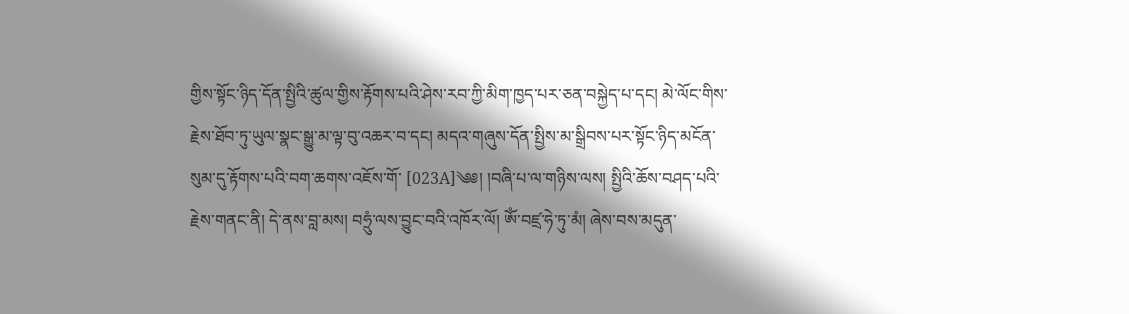གྱིས་སྟོང་ཉིད་དོན་སྤྱིའི་ཚུལ་གྱིས་རྟོགས་པའི་ཤེས་རབ་ཀྱི་མིག་ཁྱད་པར་ཅན་བསྐྱེད་པ་དང། མེ་ལོང་གིས་རྗེས་ཐོབ་ཏུ་ཡུལ་སྣང་སྒྱུ་མ་ལྟ་བུ་འཆར་བ་དང། མདའ་གཞུས་དོན་སྤྱིས་མ་སྒྲིབས་པར་སྟོང་ཉིད་མངོན་སུམ་དུ་རྟོགས་པའི་བག་ཆགས་འཇོས་གོ་ [023A]༄༅། །བཞི་པ་ལ་གཉིས་ལས། སྤྱིའི་ཆོས་བཤད་པའི་རྗེས་གནང་ནི། དེ་ནས་བླ་མས། བཧྲུཾ་ལས་བྱུང་བའི་འཁོར་ལོ། ཨོཾ་བཛྲ་ཧེ་ཏུ་མཾ། ཞེས་བས་མདུན་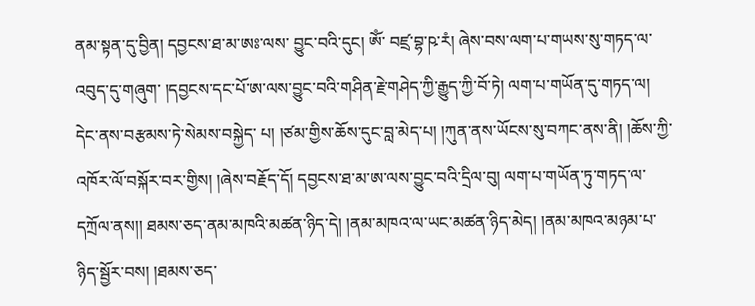ནམ་སྟན་དུ་བྱིན། དབྱངས་ཐ་མ་ཨཿ་ལས་ བྱུང་བའི་དུང། ཨོཾ་ བཛྲ་བྷ་ཥ་རཾ། ཞེས་བས་ལག་པ་གཡས་སུ་གཏད་ལ་འབུད་དུ་གཞུག་ །དབྱངས་དང་པོ་ཨ་ལས་བྱུང་བའི་གཤིན་རྗེ་གཤེད་ཀྱི་རྒྱུད་ཀྱི་བོ་ཏེ། ལག་པ་གཡོན་དུ་གཏད་ལ། དེང་ནས་བརྩམས་ཏེ་སེམས་བསྐྱེད་ པ། །ཙམ་གྱིས་ཆོས་དུང་བླ་མེད་པ། །ཀུན་ནས་ཡོངས་སུ་བཀང་ནས་ནི། །ཆོས་ཀྱི་འཁོར་ལོ་བསྐོར་བར་གྱིས། །ཞེས་བརྗོད་དོ། དབྱངས་ཐ་མ་ཨ་ལས་བྱུང་བའི་དྲིལ་བུ། ལག་པ་གཡོན་ཏུ་གཏད་ལ་དཀྲོལ་ནས།། ཐམས་ཅད་ནམ་མཁའི་མཚན་ཉིད་དེ། །ནམ་མཁའ་ལ་ཡང་མཚན་ཉིད་མེད། །ནམ་མཁའ་མཉམ་པ་ཉིད་སྦྱོར་བས། །ཐམས་ཅད་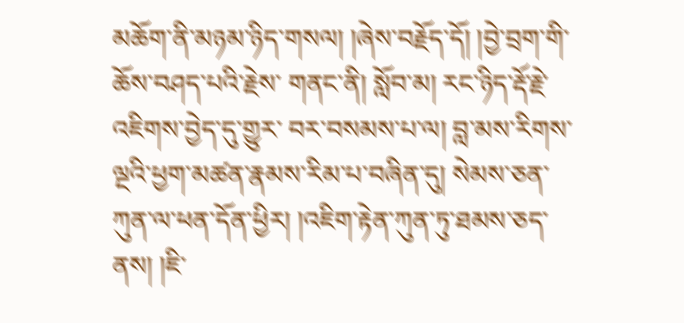མཆོག་ནི་མཉམ་ཉིད་གསལ། །ཞེས་བརྗོད་དོ། །བྱེ་བྲག་གི་ཆོས་བཤད་པའི་རྗེས་ གནང་ནི། སློབ་མ། རང་ཉིད་རྡོ་རྗེ་འཇིགས་བྱེད་དུ་གྱུར་ བར་བསམས་པ་ལ། བླ་མས་རིགས་ལྔའི་ཕྱག་མཚན་རྣམས་རིམ་པ་བཞིན་དུ། སེམས་ཅན་ཀུན་ལ་ཕན་དོན་ཕྱིར། །འཇིག་རྟེན་ཀུན་ཏུ་ཐམས་ཅད་ནས། །ཇི་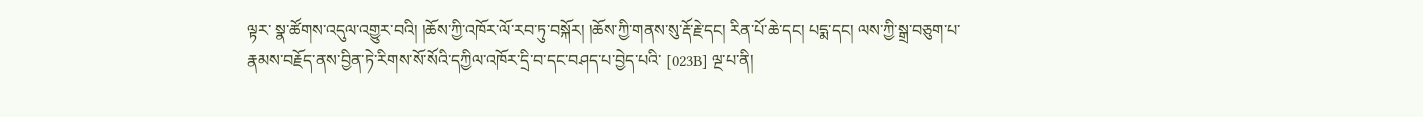ལྟར་ སྣ་ཚོགས་འདུལ་འགྱུར་བའི། །ཆོས་ཀྱི་འཁོར་ལོ་རབ་ཏུ་བསྐོར། །ཆོས་ཀྱི་གནས་སུ་རྡོ་རྗེ་དང། རིན་པོ་ཆེ་དང། པདྨ་དང། ལས་ཀྱི་སྒྲ་བཅུག་པ་རྣམས་བརྗོད་ནས་བྱིན་ཏེ་རིགས་སོ་སོའི་དཀྱིལ་འཁོར་དྲི་བ་དང་བཤད་པ་བྱེད་པའི་ [023B] ལྔ་པ་ནི།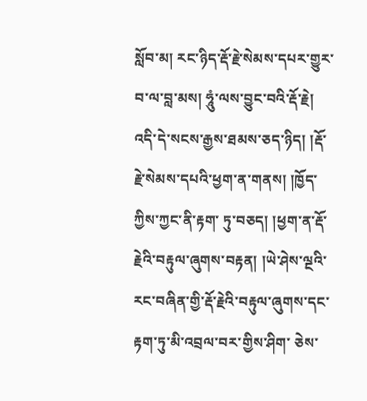སློབ་མ། རང་ཉིད་རྡོ་རྗེ་སེམས་དཔར་གྱུར་ བ་ལ་བླ་མས། ཧཱུཾ་ལས་བྱུང་བའི་རྡོ་རྗེ། འདི་དེ་སངས་རྒྱས་ཐམས་ཅད་ཉིད། །རྡོ་རྗེ་སེམས་དཔའི་ཕྱག་ན་གནས། །ཁྱོད་ཀྱིས་ཀྱང་ནི་རྟག་ ཏུ་བཅད། །ཕྱག་ན་རྡོ་རྗེའི་བརྟུལ་ཞུགས་བརྟན། །ཡེ་ཤེས་ལྔའི་རང་བཞིན་གྱི་རྡོ་རྗེའི་བརྟུལ་ཞུགས་དང་རྟག་ཏུ་མི་འབྲལ་བར་གྱིས་ཤིག་ ཅེས་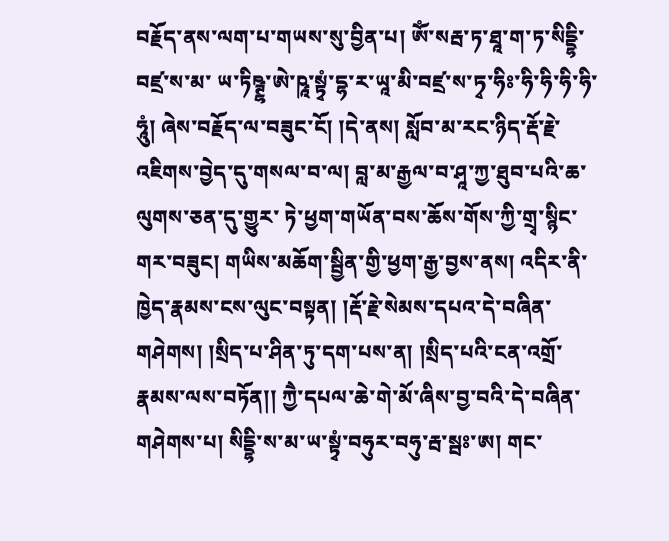བརྗོད་ནས་ལག་པ་གཡས་སུ་བྱིན་པ། ཨོཾ་སརྦ་ཏ་ཐཱ་ག་ཏ་སིདྡྷི་བཛྲ་ས་མ་ ཡ་ཏིཥྚྷ་ཨེ་ཥཱ་སྟྭཾ་དྷ་ར་ཡཱ་མི་བཛྲ་ས་ཏྭ་ཧིཿ་ཧི་ཧི་ཧི་ཧི་ཧཱུཾ། ཞེས་བརྗོད་ལ་བཟུང་ངོ། །དེ་ནས། སློབ་མ་རང་ཉིད་རྡོ་རྗེ་འཇིགས་བྱེད་དུ་གསལ་བ་ལ། བླ་མ་རྒྱལ་བ་ཤཱ་ཀྱ་ཐུབ་པའི་ཆ་ལུགས་ཅན་དུ་གྱུར་ ཏེ་ཕྱག་གཡོན་བས་ཆོས་གོས་ཀྱི་གྲྭ་སྙིང་ གར་བཟུང། གཡིས་མཆོག་སྦྱིན་གྱི་ཕྱག་རྒྱ་བྱས་ནས། འདིར་ནི་ཁྱེད་རྣམས་ངས་ལུང་བསྟན། །རྡོ་རྗེ་སེམས་དཔའ་དེ་བཞིན་གཤེགས། །སྲིད་པ་ཤིན་ཏུ་དག་པས་ན། །སྲིད་པའི་ངན་འགྲོ་རྣམས་ལས་བཏོན།། ཀྱཻ་དཔལ་ཆེ་གེ་མོ་ཞིས་བྱ་བའི་དེ་བཞིན་གཤེགས་པ། སིདྡྷི་ས་མ་ཡ་སྟྭཾ་བཧུར་བཧུ་རྦ་སྦཿ་ཨ། གང་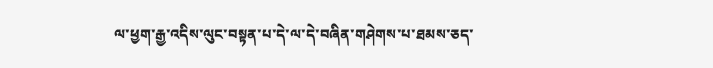ལ་ཕྱག་རྒྱ་འདིས་ལུང་བསྟན་པ་དེ་ལ་དེ་བཞིན་གཤེགས་པ་ཐམས་ཅད་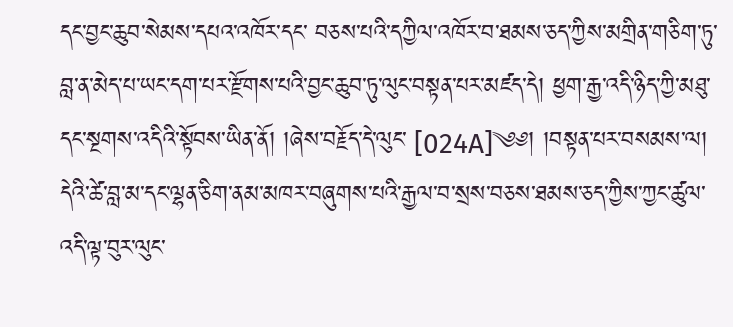དང་བྱང་ཆུབ་སེམས་དཔའ་འཁོར་དང་ བཅས་པའི་དཀྱིལ་འཁོར་བ་ཐམས་ཅད་ཀྱིས་མགྲིན་གཅིག་ཏུ་བླ་ན་མེད་པ་ཡང་དག་པར་རྫོགས་པའི་བྱང་ཆུབ་ཏུ་ལུང་བསྟན་པར་མཛད་དེ། ཕྱག་རྒྱ་འདི་ཉིད་ཀྱི་མཐུ་དང་སྔགས་འདིའི་སྟོབས་ཡིན་ནོ། །ཞེས་བརྗོད་དེ་ལུང་ [024A]༄༅། །བསྟན་པར་བསམས་ལ། དེའི་ཚེ་བླ་མ་དང་ལྷན་ཅིག་ནམ་མཁར་བཞུགས་པའི་རྒྱལ་བ་སྲས་བཅས་ཐམས་ཅད་ཀྱིས་ཀྱང་ཚུལ་འདི་ལྟ་བུར་ལུང་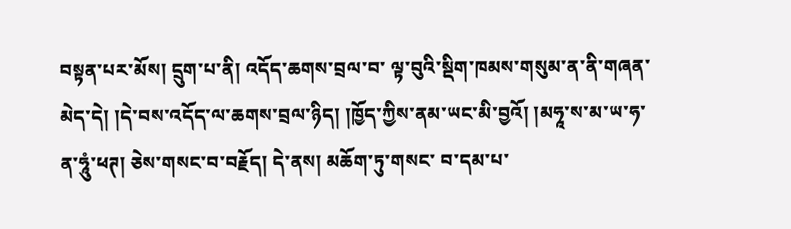བསྟན་པར་མོས། དྲུག་པ་ནི། འདོད་ཆགས་བྲལ་བ་ ལྟ་བུའི་སྡིག་ཁམས་གསུམ་ན་ནི་གཞན་མེད་དེ། །དེ་བས་འདོད་ལ་ཆགས་བྲལ་ཉིད། །ཁྱོད་ཀྱིས་ནམ་ཡང་མི་བྱའོ། །མཧཱ་ས་མ་ཡ་ཧ་ན་ཧཱུཾ་ཕཊ། ཅེས་གསང་བ་བརྗོད། དེ་ནས། མཆོག་ཏུ་གསང་ བ་དམ་པ་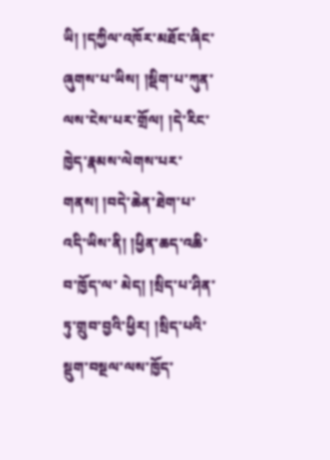ཡི། །དཀྱིལ་འཁོར་མཐོང་ཞིང་ཞུགས་པ་ཡིས། །སྡིག་པ་ཀུན་ལས་ངེས་པར་གྲོལ། །དེ་རིང་ཁྱེད་རྣམས་ལེགས་པར་གནས། །བདེ་ཆེན་ཐེག་པ་འདི་ཡིས་ནི། །ཕྱིན་ཆད་འཆི་བ་ཁྱོད་ལ་ མེད། །སྲིད་པ་ཤིན་ཏུ་གྲུབ་བྱའི་ཕྱིར། །སྲིད་པའི་སྡུག་བསྔལ་ལས་ཁྱོད་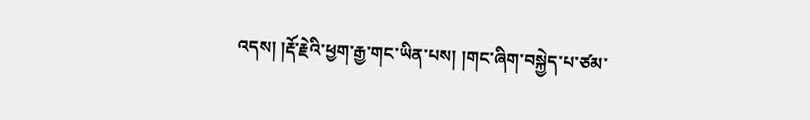འདས། །རྡོ་རྗེའི་ཕྱག་རྒྱ་གང་ཡིན་པས། །གང་ཞིག་བསྐྱེད་པ་ཙམ་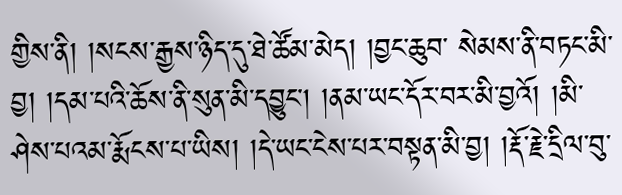གྱིས་ནི། །སངས་རྒྱས་ཉིད་དུ་ཐེ་ཚོམ་མེད། །བྱང་ཆུབ་ སེམས་ནི་བཏང་མི་བྱ། །དམ་པའི་ཆོས་ནི་སུན་མི་དབྱུང། །ནམ་ཡང་དོར་བར་མི་བྱའོ། །མི་ཤེས་པའམ་རྨོངས་པ་ཡིས། །དེ་ཡང་ངེས་པར་བསྟན་མི་བྱ། །རྡོ་རྗེ་དྲིལ་བུ་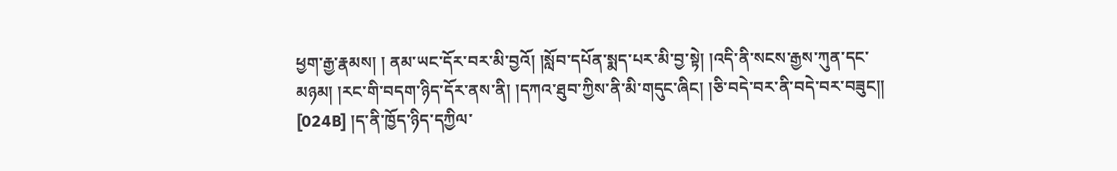ཕྱག་རྒྱ་རྣམས། ། ནམ་ཡང་དོར་བར་མི་བྱའོ། །སློབ་དཔོན་སྨད་པར་མི་བྱ་སྟེ། །འདི་ནི་སངས་རྒྱས་ཀུན་དང་མཉམ། །རང་གི་བདག་ཉིད་དོར་ནས་ནི། །དཀའ་ཐུབ་ཀྱིས་ནི་མི་གདུང་ཞིང། །ཅི་བདེ་བར་ནི་བདེ་བར་བཟུང།། [024B] །ད་ནི་ཁྱོད་ཉིད་དཀྱིལ་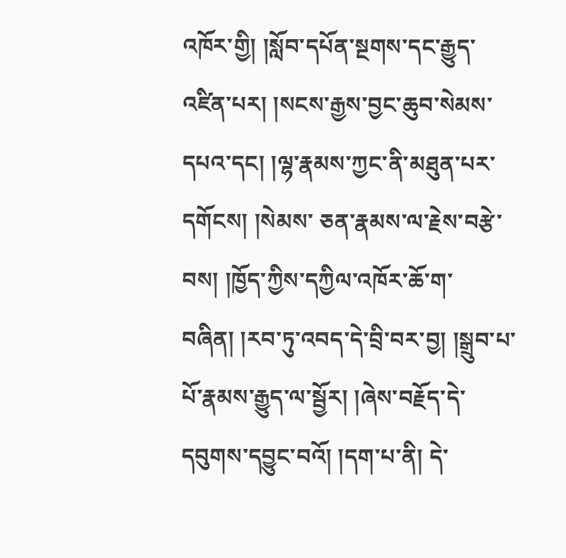འཁོར་གྱི། །སློབ་དཔོན་སྔགས་དང་རྒྱུད་འཛིན་པར། །སངས་རྒྱས་བྱང་ཆུབ་སེམས་དཔའ་དང། །ལྷ་རྣམས་ཀྱང་ནི་མཐུན་པར་དགོངས། །སེམས་ ཅན་རྣམས་ལ་རྗེས་བརྩེ་བས། །ཁྱོད་ཀྱིས་དཀྱིལ་འཁོར་ཆོ་ག་བཞིན། །རབ་ཏུ་འབད་དེ་བྲི་བར་བྱ། །སྒྲུབ་པ་པོ་རྣམས་རྒྱུད་ལ་སྦྱོར། །ཞེས་བརྗོད་དེ་དབུགས་དབྱུང་བའོ། །དག་པ་ནི། དེ་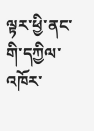ལྟར་ཕྱི་ནང་གི་དཀྱིལ་འཁོར་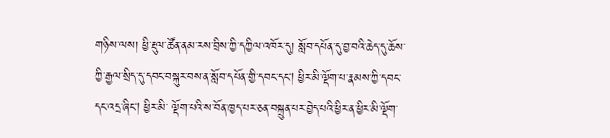གཉིས་ལས། ཕྱི་རྡུལ་ཚོན་ནམ་རས་བྲིས་ཀྱི་དཀྱིལ་འཁོར་དུ། སློབ་དཔོན་དུ་བྱ་བའི་ཆེད་དུ་ཆོས་ཀྱི་རྒྱལ་སྲིད་དུ་དབང་བསྐུར་བས་ན་སློབ་དཔོན་གྱི་དབང་དང། ཕྱིར་མི་ལྡོག་པ་རྣམས་ཀྱི་དབང་དང་འདྲ་ཞིང། ཕྱིར་མི་ ལྡོག་པའི་ས་བོན་ཁྱད་པར་ཅན་བསྐྲུན་པར་བྱེད་པའི་ཕྱིར་ན་ཕྱིར་མི་ལྡོག་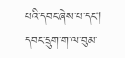པའི་དབང་ཞེས་པ་དང། དབང་དྲུག་ག་ལ་བུམ་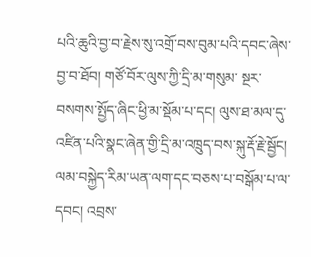པའི་ཆུའི་བྱ་བ་རྗེས་སུ་འགྲོ་བས་བུམ་པའི་དབང་ཞེས་བྱ་བ་ཐོབ། གཙོ་བོར་ལུས་ཀྱི་དྲི་མ་གསུམ་ སྔར་བསགས་སྤྱོད་ཞིང་ཕྱི་མ་སྡོམ་པ་དང། ལུས་ཐ་མལ་དུ་འཛིན་པའི་སྣང་ཞེན་གྱི་དྲི་མ་འཁྲུད་བས་སྐུ་རྡོ་རྗེ་སྦྱོང། ལམ་བསྐྱེད་རིམ་ཡན་ལག་དང་བཅས་པ་བསྒོམ་པ་ལ་དབང། འབྲས་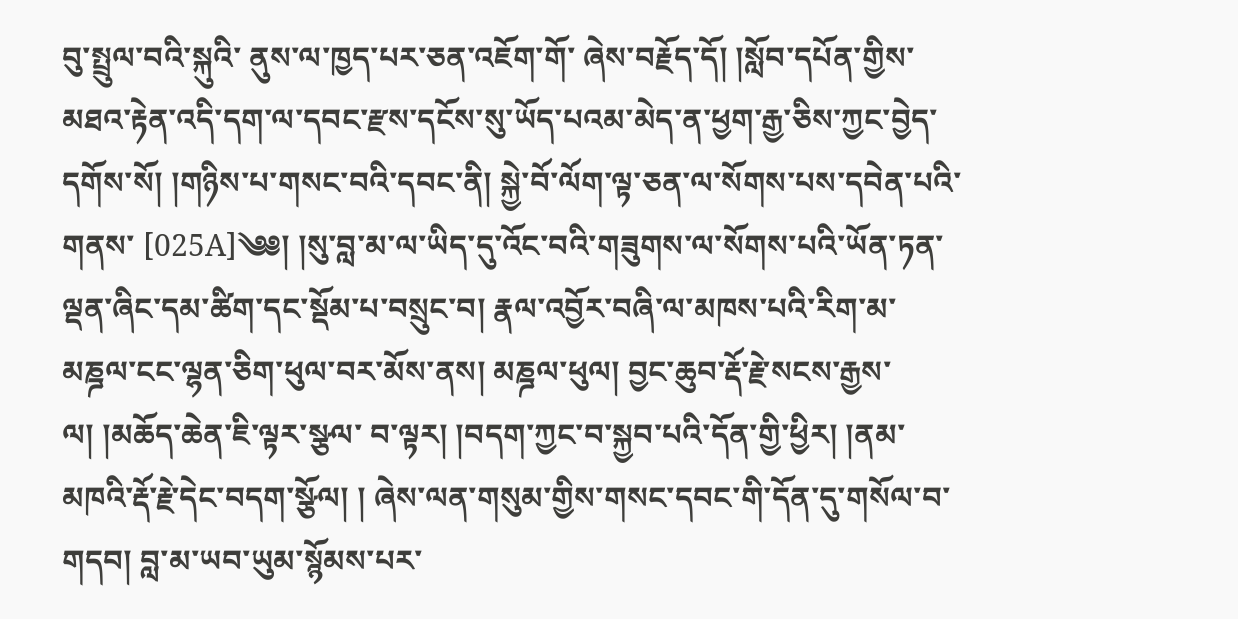བུ་སྤྲུལ་བའི་སྐུའི་ ནུས་ལ་ཁྱད་པར་ཅན་འཇོག་གོ་ ཞེས་བརྗོད་དོ། །སློབ་དཔོན་གྱིས་མཐའ་རྟེན་འདི་དག་ལ་དབང་རྫས་དངོས་སུ་ཡོད་པའམ་མེད་ན་ཕྱག་རྒྱ་ཅིས་ཀྱང་བྱེད་དགོས་སོ། །གཉིས་པ་གསང་བའི་དབང་ནི། སྐྱེ་བོ་ལོག་ལྟ་ཅན་ལ་སོགས་པས་དབེན་པའི་གནས་ [025A]༄༅། །སུ་བླ་མ་ལ་ཡིད་དུ་འོང་བའི་གཟུགས་ལ་སོགས་པའི་ཡོན་ཏན་ལྡན་ཞིང་དམ་ཚིག་དང་སྡོམ་པ་བསྲུང་བ། རྣལ་འབྱོར་བཞི་ལ་མཁས་པའི་རིག་མ་མཎྜལ་ངང་ལྷན་ཅིག་ཕུལ་བར་མོས་ནས། མཎྜལ་ཕུལ། བྱང་ཆུབ་རྡོ་རྗེ་སངས་རྒྱས་ལ། །མཆོད་ཆེན་ཇི་ལྟར་སྩལ་ བ་ལྟར། །བདག་ཀྱང་བ་སྐྱབ་པའི་དོན་གྱི་ཕྱིར། །ནམ་མཁའི་རྡོ་རྗེ་དེང་བདག་སྩོལ། ། ཞེས་ལན་གསུམ་གྱིས་གསང་དབང་གི་དོན་དུ་གསོལ་བ་གདབ། བླ་མ་ཡབ་ཡུམ་སྙོམས་པར་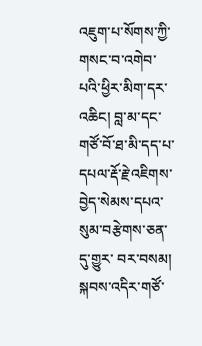འཇུག་པ་སོགས་ཀྱི་གསང་བ་འགེབ་པའི་ཕྱིར་མིག་དར་འཆིང། བླ་མ་དང་གཙོ་བོ་ཐ་མི་དད་པ་ དཔལ་རྡོ་རྗེ་འཇིགས་བྱེད་སེམས་དཔའ་སུམ་བརྩེགས་ཅན་དུ་གྱུར་ བར་བསམ། སྐབས་འདིར་གཙོ་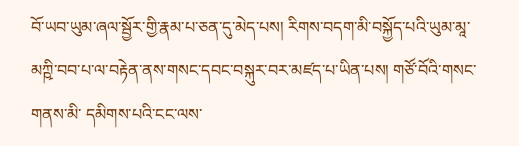བོ་ཡབ་ཡུམ་ཞལ་སྦྱོར་གྱི་རྣམ་པ་ཅན་དུ་མེད་པས། རིགས་བདག་མི་བསྐྱོད་པའི་ཡུམ་མཱ་མཀྵི་བབ་པ་ལ་བརྟེན་ནས་གསང་དབང་བསྐུར་བར་མཛད་པ་ཡིན་པས། གཙོ་བོའི་གསང་གནས་མི་ དམིགས་པའི་ངང་ལས་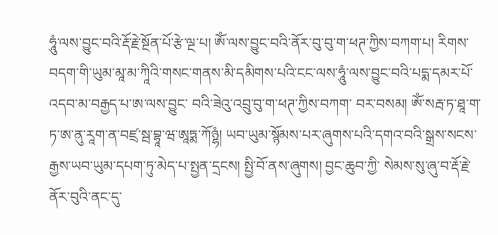ཧཱུཾ་ལས་བྱུང་བའི་རྡོ་རྗེ་སྔོན་པོ་རྩེ་ལྔ་པ། ཨོཾ་ལས་བྱུང་བའི་ནོར་བུ་བུ་ག་ཕཊ་ཀྱིས་བཀག་པ། རིགས་བདག་གི་ཡུམ་མཱ་མ་ཀཱིའི་གསང་གནས་མི་དམིགས་པའི་ངང་ལས་ཧཱུཾ་ལས་བྱུང་བའི་པདྨ་དམར་པོ་འདབ་མ་བརྒྱད་པ་ཨ་ལས་བྱུང་ བའི་ཟེའུ་འབྲུ་བུ་ག་ཕཊ་ཀྱིས་བཀག་ བར་བསམ། ཨོཾ་སརྦ་ཏ་ཐཱ་ག་ཏ་ཨ་ནུ་རཱག་ན་བཛྲ་སྦ་བྷཱ་ཝ་ཨཱཏྨ་ཀོཉྷཾ། ཡབ་ཡུམ་སྙོམས་པར་ཞུགས་པའི་དགའ་བའི་སྒྲས་སངས་རྒྱས་ཡབ་ཡུམ་དཔག་ཏུ་མེད་པ་སྤྱན་དྲངས། སྤྱི་བོ་ནས་ཞུགས། བྱང་ཆུབ་ཀྱི་ སེམས་སུ་ཞུ་བ་རྡོ་རྗེ་ནོར་བུའི་ནང་དུ་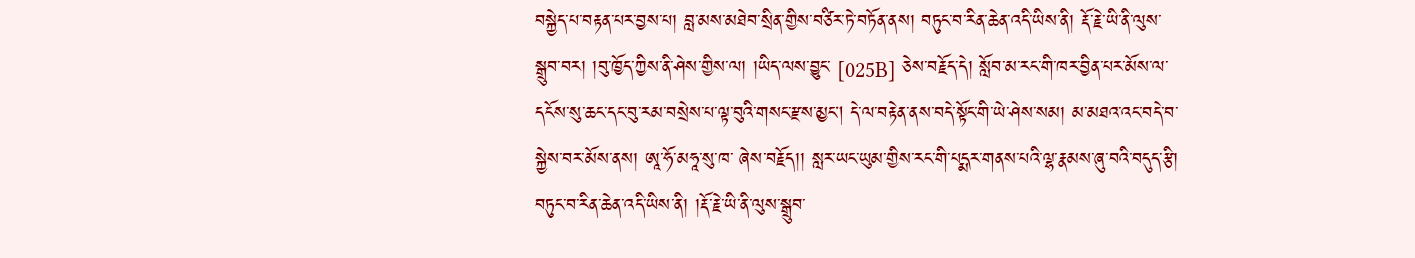བསྐྱེད་པ་བརྟན་པར་བྱས་པ། བླ་མས་མཐེབ་སྲིན་གྱིས་བཙིར་ཏེ་བཏོན་ནས། བཏུང་བ་རིན་ཆེན་འདི་ཡིས་ནི། རྡོ་རྗེ་ཡི་ནི་ལུས་སྒྲུབ་བར། །བུ་ཁྱོད་ཀྱིས་ནི་ཤེས་གྱིས་ལ། །ཡིད་ལས་བྱུང་ [025B] ཅེས་བརྗོད་དེ། སློབ་མ་རང་གི་ཁར་བྱིན་པར་མོས་ལ་དངོས་སུ་ཆང་དང་བུ་རམ་བསྲེས་པ་ལྟ་བུའི་གསང་རྫས་མྱང། དེ་ལ་བརྟེན་ནས་བདེ་སྟོང་གི་ཡེ་ཤེས་སམ། མ་མཐའ་འང་བདེ་བ་སྐྱེས་བར་མོས་ནས། ཨཱ་ཧོ་མཧཱ་སུ་ཁ་ ཞེས་བརྗོད།། སླར་ཡང་ཡུམ་གྱིས་རང་གི་པདྨར་གནས་པའི་ལྷ་རྣམས་ཞུ་བའི་བདུད་རྩི། བཏུང་བ་རིན་ཆེན་འདི་ཡིས་ནི། །རྡོ་རྗེ་ཡི་ནི་ལུས་སྒྲུབ་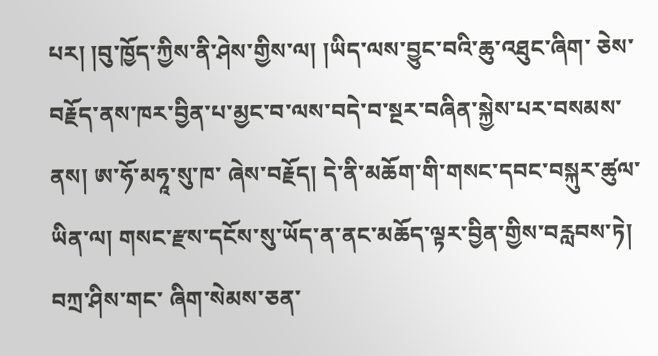པར། །བུ་ཁྱོད་ཀྱིས་ནི་ཤེས་གྱིས་ལ། །ཡིད་ལས་བྱུང་བའི་ཆུ་འཐུང་ཞིག་ ཅེས་བརྗོད་ནས་ཁར་བྱིན་པ་མྱང་བ་ལས་བདེ་བ་སྔར་བཞིན་སྐྱེས་པར་བསམས་ནས། ཨ་ཧོ་མཧཱ་སུ་ཁ་ ཞེས་བརྗོད། དེ་ནི་མཆོག་གི་གསང་དབང་བསྐུར་ཚུལ་ཡིན་ལ། གསང་རྫས་དངོས་སུ་ཡོད་ན་ནང་མཆོད་ལྟར་བྱིན་གྱིས་བརླབས་ཏེ། བཀྲ་ཤིས་གང་ ཞིག་སེམས་ཅན་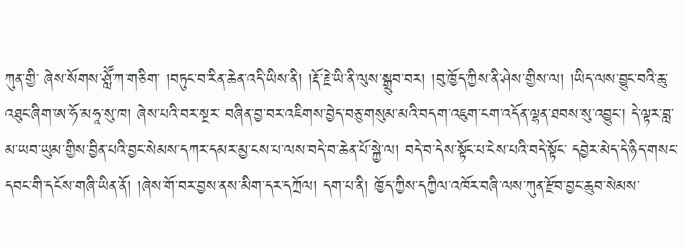ཀུན་གྱི་ ཞེས་སོགས་ཤླཽ་ཀ་གཅིག་ །བཏུང་བ་རིན་ཆེན་འདི་ཡིས་ནི། །རྡོ་རྗེ་ཡི་ནི་ལུས་སྒྲུབ་བར། །བུ་ཁྱོད་ཀྱིས་ནི་ཤེས་གྱིས་ལ། །ཡིད་ལས་བྱུང་བའི་ཆུ་འཐུང་ཞིག་ཨ་ཧོ་མཧཱ་སུ་ཁ། ཞེས་པའི་བར་སྔར་ བཞིན་བྱ་བར་འཇིགས་བྱེད་བཅུ་གསུམ་མའི་བདག་འཇུག་ངག་འདོན་ལྷན་ཐབས་སུ་འབྱུང། དེ་ལྟར་བླ་མ་ཡབ་ཡུམ་གྱིས་བྱིན་པའི་བྱང་སེམས་དཀར་དམར་མྱ་ངས་པ་ལས་བདེ་བ་ཆེན་པོ་སྐྱེ་ལ། བདེ་བ་དེས་སྟོང་པ་ངེས་པའི་བདེ་སྟོང་ དབྱེར་མེད་དེ་ཉིད་གསང་དབང་གི་དངོས་གཞི་ཡིན་ནོ། །ཞེས་གོ་བར་བྱས་ནས་མིག་དར་དཀྲོལ། དག་པ་ནི། ཁྱོད་ཀྱིས་དཀྱིལ་འཁོར་བཞི་ལས་ཀུན་རྫོབ་བྱང་ཆུབ་སེམས་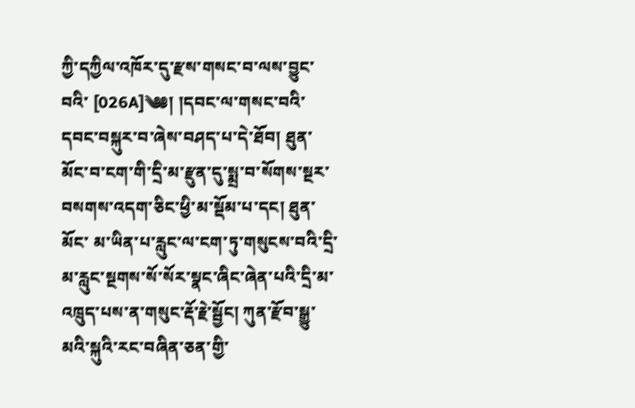ཀྱི་དཀྱིལ་འཁོར་དུ་རྫས་གསང་བ་ལས་བྱུང་བའི་ [026A]༄༅། །དབང་ལ་གསང་བའི་དབང་བསྐུར་བ་ཞེས་བཤད་པ་དེ་ཐོབ། ཐུན་མོང་བ་ངག་གི་དྲི་མ་རྫུན་དུ་སྨྲ་བ་སོགས་སྔར་བསགས་འདག་ཅིང་ཕྱི་མ་སྡོམ་པ་དང། ཐུན་མོང་ མ་ཡིན་པ་རླུང་ལ་ངག་ཏུ་གསུངས་བའི་དྲི་མ་རླུང་སྔགས་སོ་སོར་སྣང་ཞིང་ཞེན་པའི་དྲི་མ་འཁྲུད་པས་ན་གསུང་རྡོ་རྗེ་སྦྱོང། ཀུན་རྫོབ་སྒྱུ་མའི་སྐུའི་རང་བཞིན་ཅན་གྱི་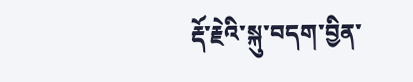རྡོ་རྗེའི་སྐུ་བདག་བྱིན་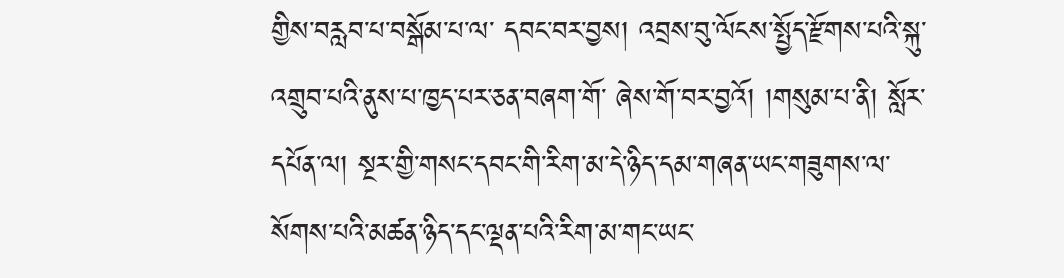གྱིས་བརླབ་པ་བསྒོམ་པ་ལ་ དབང་བར་བྱས། འབྲས་བུ་ལོངས་སྤྱོད་རྫོགས་པའི་སྐུ་འགྲུབ་པའི་ནུས་པ་ཁྱད་པར་ཅན་བཞག་གོ་ ཞེས་གོ་བར་བྱའོ། །གསུམ་པ་ནི། སློར་དཔོན་ལ། སྔར་གྱི་གསང་དབང་གི་རིག་མ་དེ་ཉིད་དམ་གཞན་ཡང་གཟུགས་ལ་ སོགས་པའི་མཚན་ཉིད་དང་ལྡན་པའི་རིག་མ་གང་ཡང་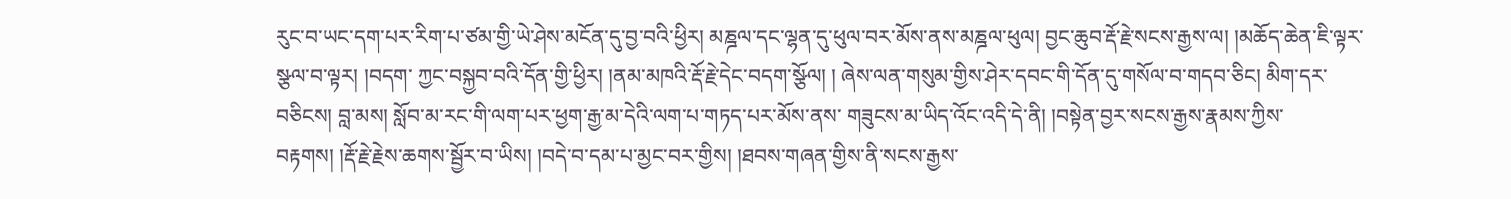རུང་བ་ཡང་དག་པར་རིག་པ་ཙམ་གྱི་ཡེ་ཤེས་མངོན་དུ་བྱ་བའི་ཕྱིར། མཎྜལ་དང་ལྷན་དུ་ཕུལ་བར་མོས་ནས་མཎྜལ་ཕུལ། བྱང་ཆུབ་རྡོ་རྗེ་སངས་རྒྱས་ལ། །མཆོད་ཆེན་ཇི་ལྟར་སྩལ་བ་ལྟར། །བདག་ ཀྱང་བསྐྱབ་བའི་དོན་གྱི་ཕྱིར། །ནམ་མཁའི་རྡོ་རྗེ་དེང་བདག་སྩོལ། ། ཞེས་ལན་གསུམ་གྱིས་ཤེར་དབང་གི་དོན་དུ་གསོལ་བ་གདབ་ཅིང། མིག་དར་བཅིངས། བླ་མས། སློབ་མ་རང་གི་ལག་པར་ཕྱག་རྒྱ་མ་དེའི་ལག་པ་གཏད་པར་མོས་ནས་ གཟུངས་མ་ཡིད་འོང་འདི་དེ་ནི། །བསྟེན་བྱར་སངས་རྒྱས་རྣམས་ཀྱིས་བརྟགས། །རྡོ་རྗེ་རྗེས་ཆགས་སྦྱོར་བ་ཡིས། །བདེ་བ་དམ་པ་མྱང་བར་གྱིས། །ཐབས་གཞན་གྱིས་ནི་སངས་རྒྱས་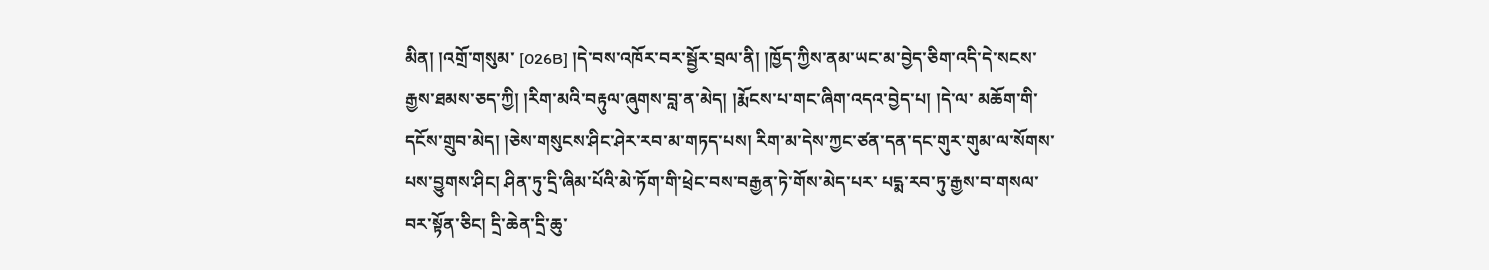མིན། །འགྲོ་གསུམ་ [026B] །དེ་བས་འཁོར་བར་སྦྱོར་བྲལ་ནི། །ཁྱོད་ཀྱིས་ནམ་ཡང་མ་བྱེད་ཅིག་འདི་དེ་སངས་རྒྱས་ཐམས་ཅད་ཀྱི། །རིག་མའི་བརྟུལ་ཞུགས་བླ་ན་མེད། །རྨོངས་པ་གང་ཞིག་འདའ་བྱེད་པ། །དེ་ལ་ མཆོག་གི་དངོས་གྲུབ་མེད། །ཅེས་གསུངས་ཤིང་ཤེར་རབ་མ་གཏད་པས། རིག་མ་དེས་ཀྱང་ཙན་དན་དང་གུར་གུམ་ལ་སོགས་པས་བྱུགས་ཤིང། ཤིན་ཏུ་དྲི་ཞིམ་པོའི་མེ་ཏོག་གི་ཕྲེང་བས་བརྒྱན་ཏེ་གོས་མེད་པར་ པདྨ་རབ་ཏུ་རྒྱས་བ་གསལ་བར་སྟོན་ཅིང། དྲི་ཆེན་དྲི་ཆུ་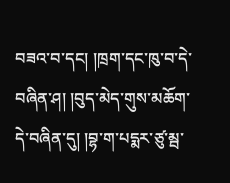བཟའ་བ་དང། །ཁྲག་དང་ཁུ་བ་དེ་བཞིན་ཤ། །བུད་མེད་གུས་མཆོག་དེ་བཞིན་དུ། །བྷ་ག་པདྨར་ཙུ་མྦ་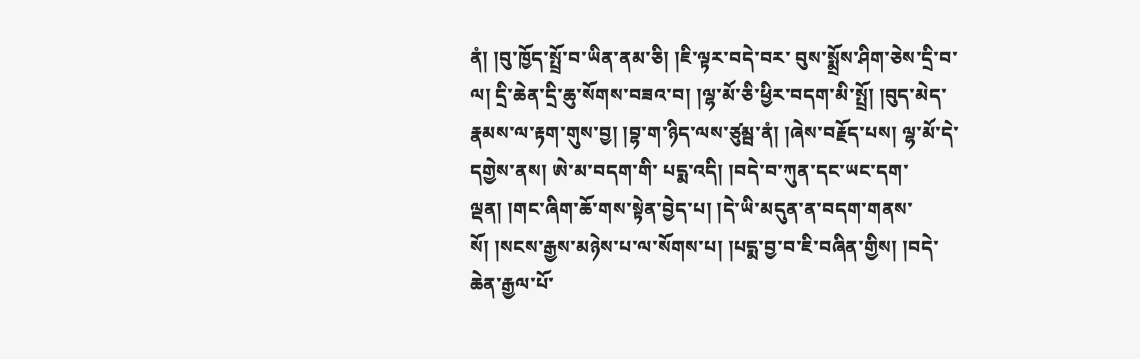ནཾ། །བུ་ཁྱོད་སྤྲོ་བ་ཡིན་ནམ་ཅི། །ཇི་ལྟར་བདེ་བར་ བུས་སྨྲོས་ཤིག་ཅེས་དྲི་བ་ལ། དྲི་ཆེན་དྲི་ཆུ་སོགས་བཟའ་བ། །ལྷ་མོ་ཅི་ཕྱིར་བདག་མི་སྤྲོ། །བུད་མེད་རྣམས་ལ་རྟག་གུས་བྱ། །བྷ་ག་ཉིད་ལས་ཙུམྦ་ནཾ། །ཞེས་བརྗོད་པས། ལྷ་མོ་དེ་དགྱེས་ནས། ཨེ་མ་བདག་གི་ པདྨ་འདི། །བདེ་བ་ཀུན་དང་ཡང་དག་ལྡན། །གང་ཞིག་ཆོ་གས་སྟེན་བྱེད་པ། །དེ་ཡི་མདུན་ན་བདག་གནས་སོ། །སངས་རྒྱས་མཉེས་པ་ལ་སོགས་པ། །པདྨ་བྱ་བ་ཇི་བཞིན་གྱིས། །བདེ་ཆེན་རྒྱལ་པོ་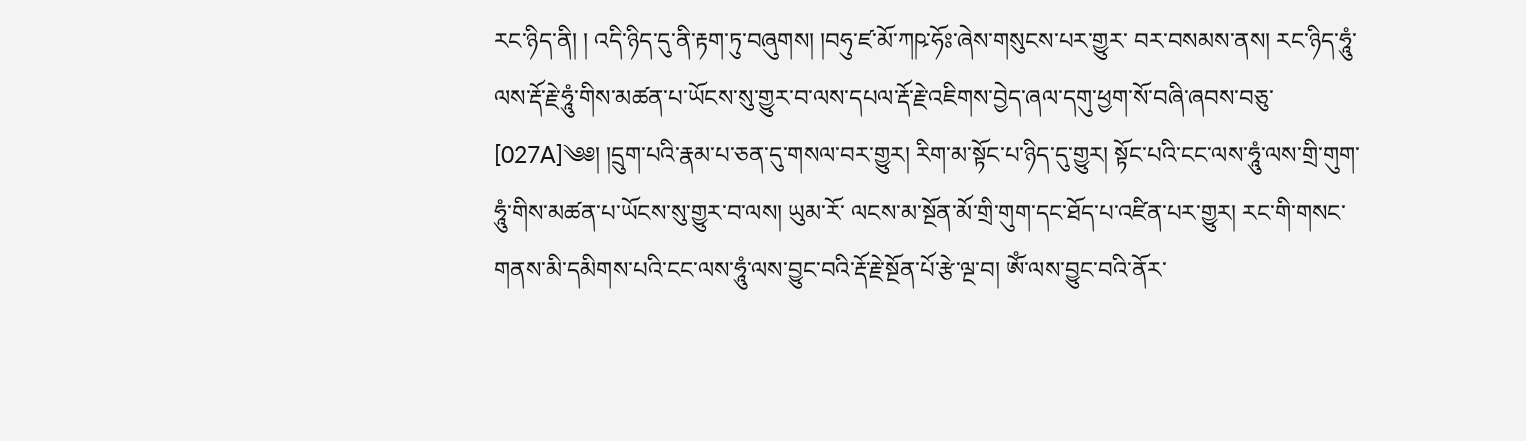རང་ཉིད་ནི། ། འདི་ཉིད་དུ་ནི་རྟག་ཏུ་བཞུགས། །བཧུ་ཛ་མོ་ཀཥ་ཧོཿ་ཞེས་གསུངས་པར་གྱུར་ བར་བསམས་ནས། རང་ཉིད་ཧཱུཾ་ལས་རྡོ་རྗེ་ཧཱུཾ་གིས་མཚན་པ་ཡོངས་སུ་གྱུར་བ་ལས་དཔལ་རྡོ་རྗེ་འཇིགས་བྱེད་ཞལ་དགུ་ཕྱག་སོ་བཞི་ཞབས་བཅུ་ [027A]༄༅། །དྲུག་པའི་རྣམ་པ་ཅན་དུ་གསལ་བར་གྱུར། རིག་མ་སྟོང་པ་ཉིད་དུ་གྱུར། སྟོང་པའི་ངང་ལས་ཧཱུཾ་ལས་གྲི་གུག་ཧཱུཾ་གིས་མཚན་པ་ཡོངས་སུ་གྱུར་བ་ལས། ཡུམ་རོ་ ལངས་མ་སྔོན་མོ་གྲི་གུག་དང་ཐོད་པ་འཛིན་པར་གྱུར། རང་གི་གསང་གནས་མི་དམིགས་པའི་ངང་ལས་ཧཱུཾ་ལས་བྱུང་བའི་རྡོ་རྗེ་སྔོན་པོ་རྩེ་ལྔ་བ། ཨོཾ་ལས་བྱུང་བའི་ནོར་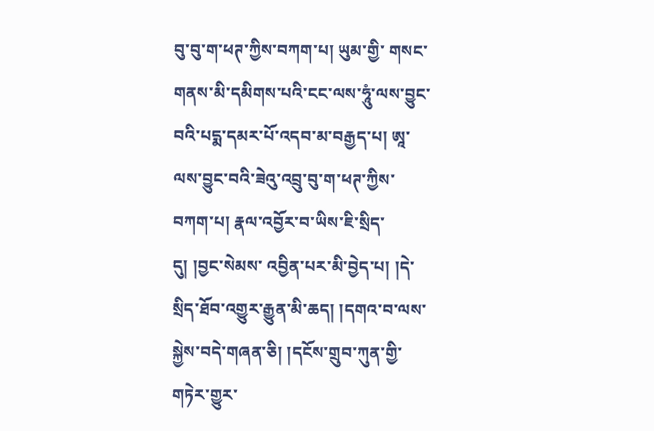བུ་བུ་ག་ཕཊ་ཀྱིས་བཀག་པ། ཡུམ་གྱི་ གསང་གནས་མི་དམིགས་པའི་ངང་ལས་ཧཱུཾ་ལས་བྱུང་བའི་པདྨ་དམར་པོ་འདབ་མ་བརྒྱད་པ། ཨཱ་ལས་བྱུང་བའི་ཟེའུ་འབྲུ་བུ་ག་ཕཊ་ཀྱིས་བཀག་པ། རྣལ་འབྱོར་བ་ཡིས་ཇི་སྲིད་དུ། །བྱང་སེམས་ འབྱིན་པར་མི་བྱེད་པ། །དེ་སྲིད་ཐོབ་འགྱུར་རྒྱུན་མི་ཆད། །དགའ་བ་ལས་སྐྱེས་བདེ་གཞན་ཅི། །དངོས་གྲུབ་ཀུན་གྱི་གཏེར་གྱུར་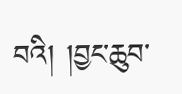བའི། །བྱང་ཆུབ་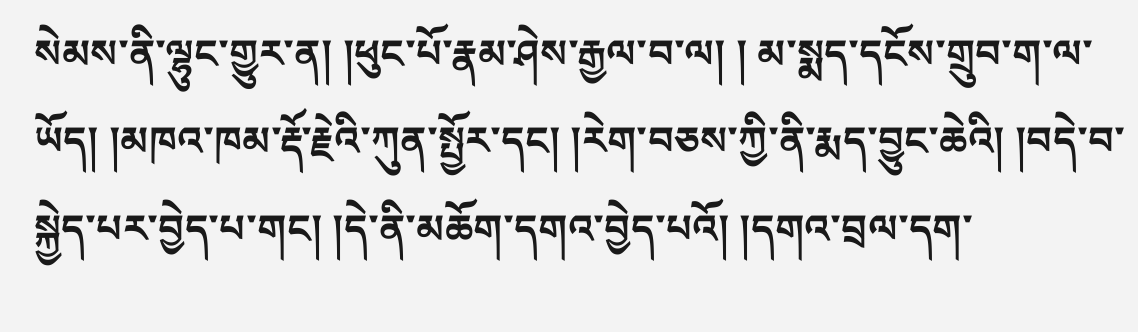སེམས་ནི་ལྷུང་གྱུར་ན། །ཕུང་པོ་རྣམ་ཤེས་རྒྱལ་བ་ལ། ། མ་སྨད་དངོས་གྲུབ་ག་ལ་ཡོད། །མཁའ་ཁམ་རྡོ་རྗེའི་ཀུན་སྤྱོར་དང། །རེག་བཅས་ཀྱི་ནི་རྨད་བྱུང་ཆེའི། །བདེ་བ་སྐྱེད་པར་བྱེད་པ་གང། །དེ་ནི་མཆོག་དགའ་བྱེད་པའོ། །དགའ་བྲལ་དག་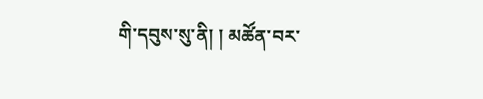གི་དབུས་སུ་ནི། ། མཚོན་བར་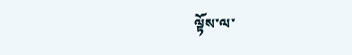ལྟོས་ལ་